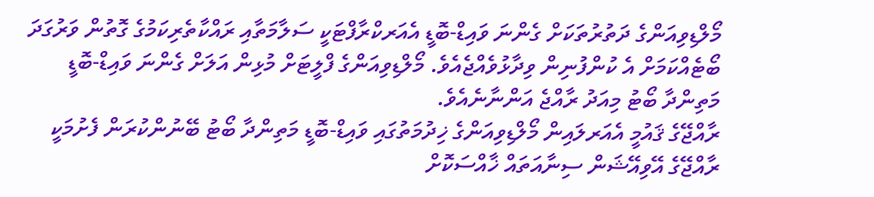މޯލްޑިވިއަންގެ ދަތުރުތަކަށް ގެންނަ ވައިޑް-ބޮޑީ އެއަރކްރާފްޓަކީ ސަލާމަތާއި ރައްކާތެރިކަމުގެ ގޮތުން ވަރުގަދަ ބޯޓެއްކަމަށް އެ ކުންފުނިން ވިދާޅުވެއްޖެއެވެ. މޯލްޑިވިއަންގެ ފްލީޓަށް މުޅިން އަލަށް ގެންނަ ވައިޑް-ބޮޑީ މަތިންދާ ބޯޓު މިއަދު ރާއްޖެ އަންނާނެއެވެ.
ރާއްޖޭގެ ޤައުމީ އެއަރލައިން މޯލްޑިވިއަންގެ ޚިދުމަތުގައި ވައިޑް-ބޮޑީ މަތިންދާ ބޯޓު ބޭނުންކުރަން ފެށުމަކީ ރާއްޖޭގެ އޭވިއޭޝަން ސިނާއަތައް ޚާއްސަކޮށް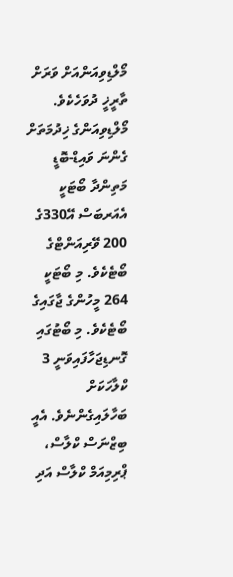މޯލްޑިވިއަންއަށް ވަރަށް ތާރީޚީ ދުވަހެކެވެ.
މޯލްޑިވިއަންގެ ޚިދުމަތަށް ގެންނަ ވައިޑް-ބޮޑީ މަތިންދާ ބޯޓަކީ އެއަރބަސް އޭ330ގެ 200 ވޭރިއަންޓްގެ ބޯޓެކެވެ. މި ބޯޓަކީ 264 މީހުންގެ ޖާގައިގެ ބޯޓެކެވެ. މި ބޯޓުގައި ގޮނޑިޖަހާފައިވަނީ 3 ކްލާހަކަށް ބަހާލައިގެންނެވެ. އެއީ ބިޒްނަސް ކްލާސް، ޕްރިމިއަމް ކްލާސް އަދި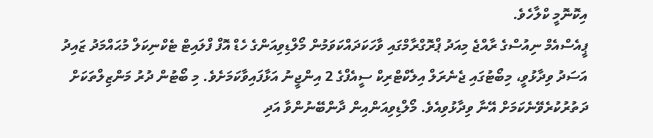އިކޮނޮމީ ކްލާހެވެ.
ޕީއެސްއެމް ނިއުސްގެ ރާއްޖެ މިއަދު ޕްރޮގްރާމްގައި ވާހަކަދައްކަވަމުން މޯލްޑިވިއަންގެ ހެޑް އޮފް ފްލައިޓް ޓެކްނިކަލް މުޙައްމަދު ޒައިދު އަސަދު ވިދާޅުވީ، މިބޯޓުގައި ޖެނެރަލް އިލެކްޓްރިކް ސީއެފްގެ 2 އިންޖީނު އަޅާފައިވާކަމަށެވެ. މި ބޯޓުން ދުރު މަންޒިލްތަކަށް ދަތުރުކުރެވޭނެކަމަށް އޭނާ ވިދާޅުވިއެވެ. މޯލްޑިވިއަންއިން ދާންބޭނުންވާ އަދި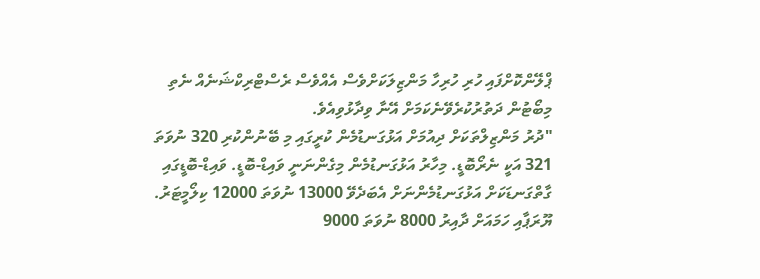ޕްލޭންކޮށްފައި ހުރި ހުރިހާ މަންޒިލަކަށްވެސް އެއްވެސް ރެސްޓްރިކްޝަނެއް ނެތި މިބޯޓުން ދަތުރުކުރެވޭނެކަމަށް އޭނާ ވިދާޅުވިއެވެ.
"ދުރު މަންޒިލްތަކަށް ދިއުމަށް އަޅުގަނޑުމެން ކުރީގައި މި ބޭނުންކުރި 320 ނުވަތަ 321 އަކީ ނެރޯބޮޑީ. މިހާރު އަޅުގަނޑުމެން މިގެންނަނީ ވައިޑް-ބޮޑީ. ވައިޑް-ބޮޑީގައި ގާތްގަނޑަކަށް އަޅުގަނޑުމެންނަށް އެބަދެވޭ 13000 ނުވަތަ 12000 ކިލޯމީޓަރު. ޔޫރަޕާއި ހަމައަށް ދާއިރު 8000 ނުވަތަ 9000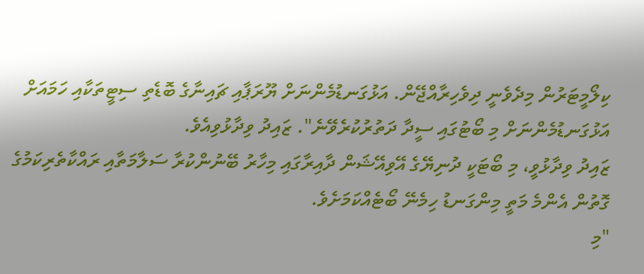ކިލޯމީޓަރުން މިދެވެނީ ދިވެހިރާއްޖޭން. އަޅުގަނޑުމެންނަށް ޔޫރަޕާއި ޗައިނާގެ ބޮޑެތި ސިޓީތަކާއި ހަމައަށް އަޅުގަނޑުމެންނަށް މި ބޯޓުގައި ސީދާ ދަތުރުކުރެވޭނެ". ޒައިދު ވިދާޅުވިއެވެ.
ޒައިދު ވިދާޅުވީ، މި ބޯޓަކީ ދުނިޔޭގެ އޭވިއޭޝަން ދާއިރާގައި މިހާރު ބޭނުންކުރާ ސަލާމަތާއި ރައްކާތެރިކަމުގެ ގޮތުން އެންމެ މަތީ މިންގަނޑު ހިމެނޭ ބޯޓެއްކަމަށެވެ.
"މި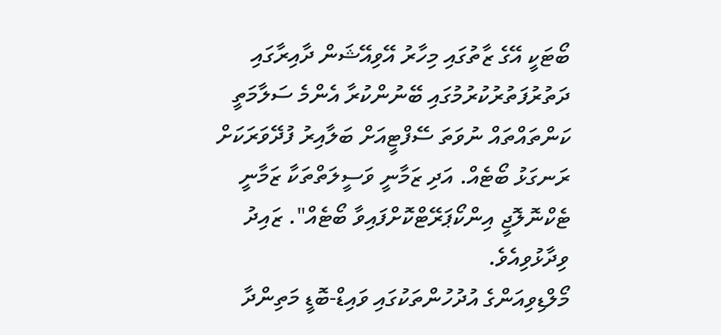ބޯޓަކީ އޭގެ ޒާތުގައި މިހާރު އޭވިއޭޝަން ދާއިރާގައި ދަތުރުފަތުރުކުރުމުގައި ބޭނުންކުރާ އެންމެ ސަލާމަތީ ކަންތައްތައް ނުވަތަ ސޭފްޓީއަށް ބަލާއިރު ފުދޭވަރަކަށް ރަނގަޅު ބޯޓެއް. އަދި ޒަމާނީ ވަސީލަތްތަކާ ޒަމާނީ ޓެކްނޮލޮޖީ އިންކޯޕަރޭޓްކޮށްފައިވާ ބޯޓެއް". ޒައިދު ވިދާޅުވިއެވެ.
މޯލްޑިވިއަންގެ އުދުހުންތަކުގައި ވައިޑް-ބޮޑީ މަތިންދާ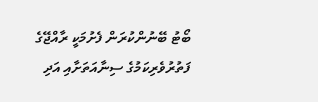ބޯޓު ބޭނުންކުރަން ފެށުމަކީ ރާއްޖޭގެ ފަތުރުވެރިކަމުގެ ސިނާއަތަށާއި އަދި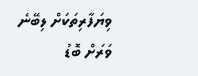ވިޔަފާރިތަކަށް ލިބޭނެ ވަރަށް ބޮޑު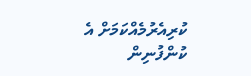ކުރިއެރުމެއްކަމަށް އެ ކުންފުނިން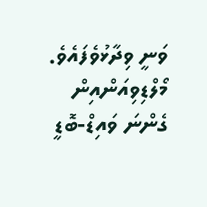ވަނީ ވިދާޅުވެފައެވެ. މޯލްޑިވިއަންއިން ގެންނަ ވައިޑް-ބޮޑީ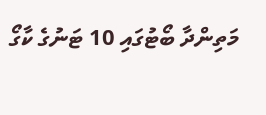މަތިންދާ ބޯޓުގައި 10 ޓަނުގެ ކާގޯ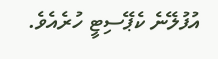އުފުލޭނެ ކެޕޭސިޓީ ހުރެއެވެ.